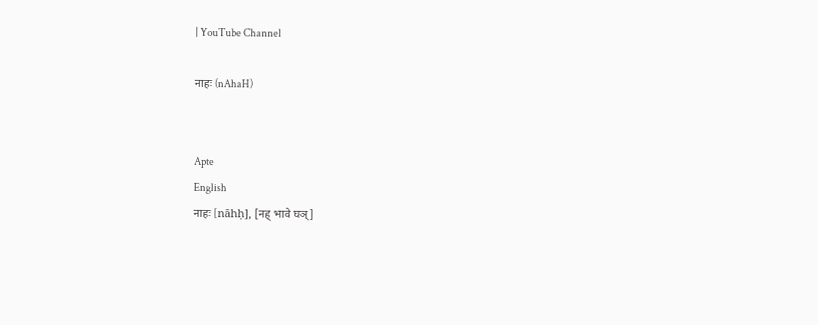| YouTube Channel

नाहः (nAhaH)


Apte
English
नाहः [nāhḥ], [नह् भावे घञ्]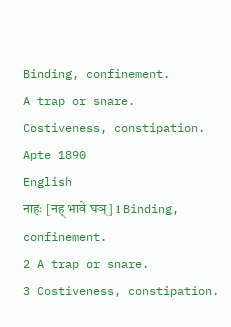Binding, confinement.
A trap or snare.
Costiveness, constipation.
Apte 1890
English
नाहः [नह् भावे घञ्] 1 Binding, confinement.
2 A trap or snare.
3 Costiveness, constipation.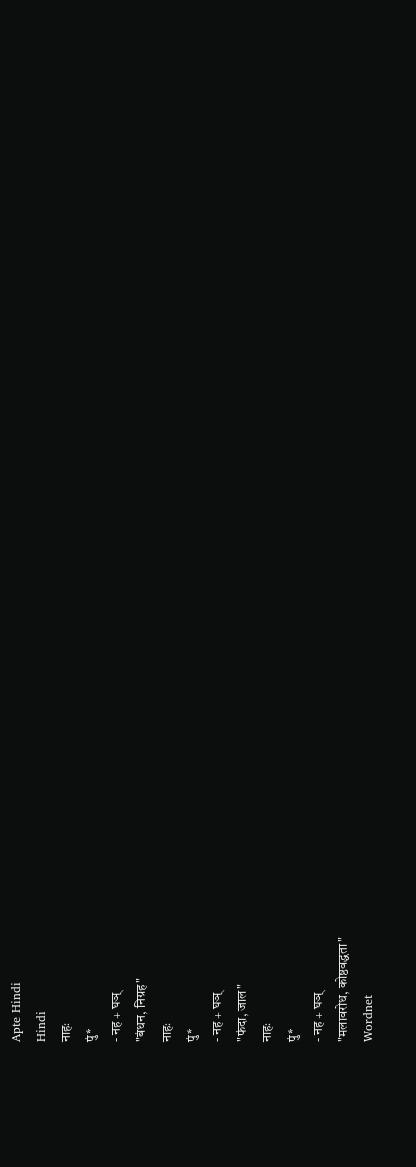Apte Hindi
Hindi
नाहः
पुं*
- नह + घञ्
"बंधन, निग्रह"
नाहः
पुं*
- नह + घञ्
"फंदा, जाल"
नाहः
पुं*
- नह + घञ्
"मलावरोध, कोष्ठवद्धता"
Wordnet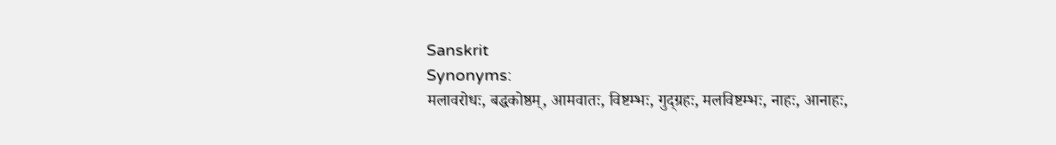Sanskrit
Synonyms:
मलावरोधः, बद्धकोष्ठम्, आमवातः, विष्टम्भः, गुद्ग्रहः, मलविष्टम्भः, नाहः, आनाहः,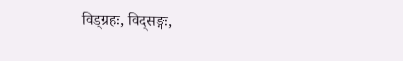विड्ग्रहः, विद्सङ्गः,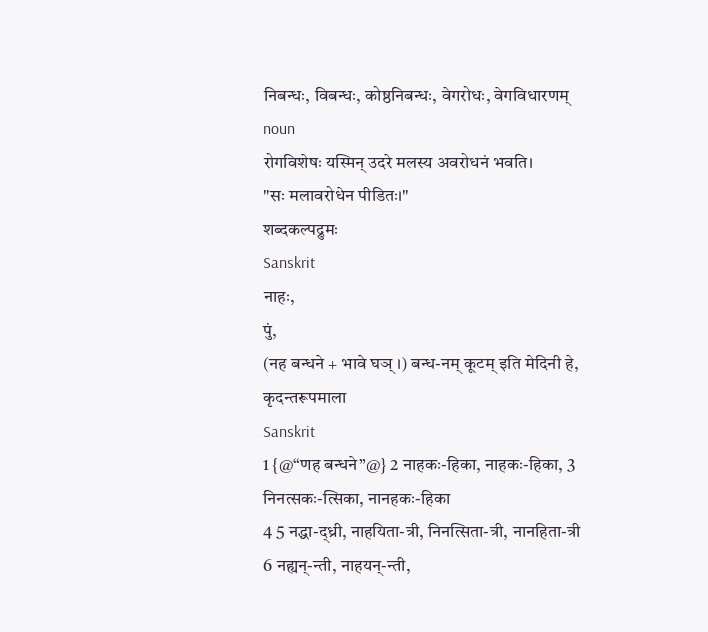निबन्धः, विबन्धः, कोष्ठनिबन्धः, वेगरोधः, वेगविधारणम्
noun
रोगविशेषः यस्मिन् उदरे मलस्य अवरोधनं भवति।
"सः मलावरोधेन पीडितः।"
शब्दकल्पद्रुमः
Sanskrit
नाहः,
पुं,
(नह बन्धने + भावे घञ् ।) बन्ध-नम् कूटम् इति मेदिनी हे,
कृदन्तरूपमाला
Sanskrit
1 {@“णह बन्धने”@} 2 नाहकः-हिका, नाहकः-हिका, 3 निनत्सकः-त्सिका, नानहकः-हिका
4 5 नद्धा-द्ध्री, नाहयिता-त्री, निनत्सिता-त्री, नानहिता-त्री
6 नह्यन्-न्ती, नाहयन्-न्ती,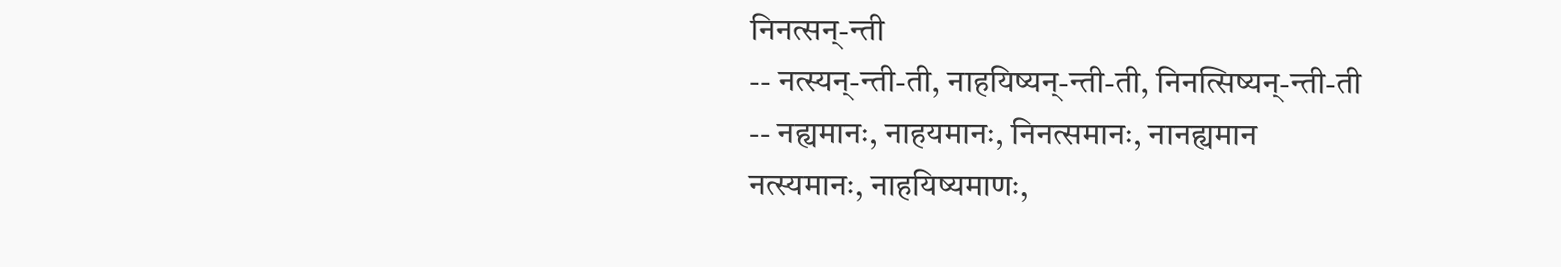निनत्सन्-न्ती
-- नत्स्यन्-न्ती-ती, नाहयिष्यन्-न्ती-ती, निनत्सिष्यन्-न्ती-ती
-- नह्यमानः, नाहयमानः, निनत्समानः, नानह्यमान
नत्स्यमानः, नाहयिष्यमाणः,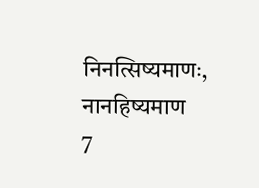निनत्सिष्यमाणः, नानहिष्यमाण
7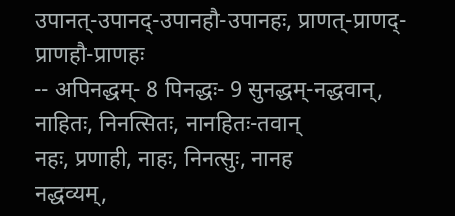उपानत्-उपानद्-उपानहौ-उपानहः, प्राणत्-प्राणद्-प्राणहौ-प्राणहः
-- अपिनद्धम्- 8 पिनद्धः- 9 सुनद्धम्-नद्धवान्, नाहितः, निनत्सितः, नानहितः-तवान्
नहः, प्रणाही, नाहः, निनत्सुः, नानह
नद्धव्यम्,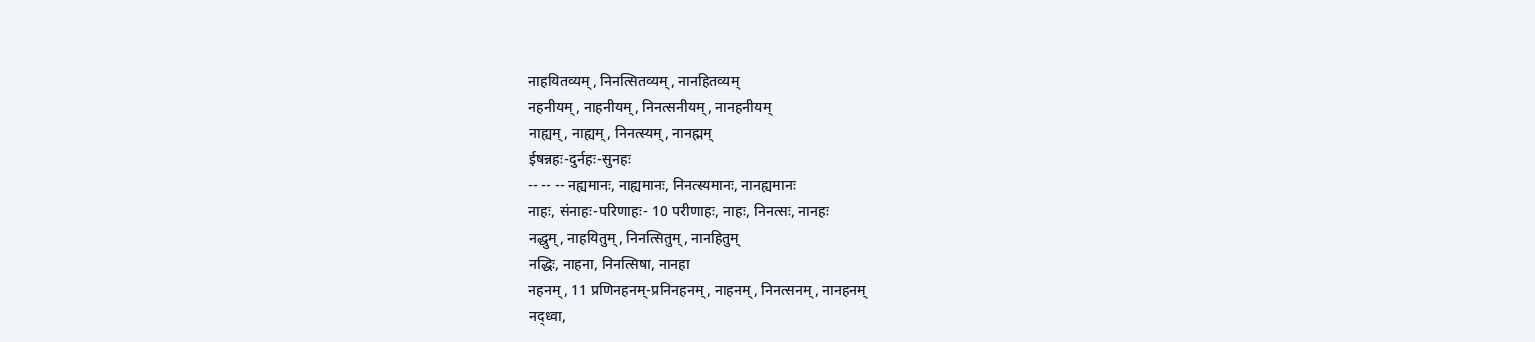नाहयितव्यम्, निनत्सितव्यम्, नानहितव्यम्
नहनीयम्, नाहनीयम्, निनत्सनीयम्, नानहनीयम्
नाह्यम्, नाह्यम्, निनत्स्यम्, नानह्मम्
ईषन्नहः-दुर्नहः-सुनहः
-- -- -- नह्यमानः, नाह्यमानः, निनत्स्यमानः, नानह्यमानः
नाहः, संनाहः-परिणाहः- 10 परीणाहः, नाहः, निनत्सः, नानहः
नद्धुम्, नाहयितुम्, निनत्सितुम्, नानहितुम्
नद्धिः, नाहना, निनत्सिषा, नानहा
नहनम्, 11 प्रणिनहनम्-प्रनिनहनम्, नाहनम्, निनत्सनम्, नानहनम्
नद्ध्वा,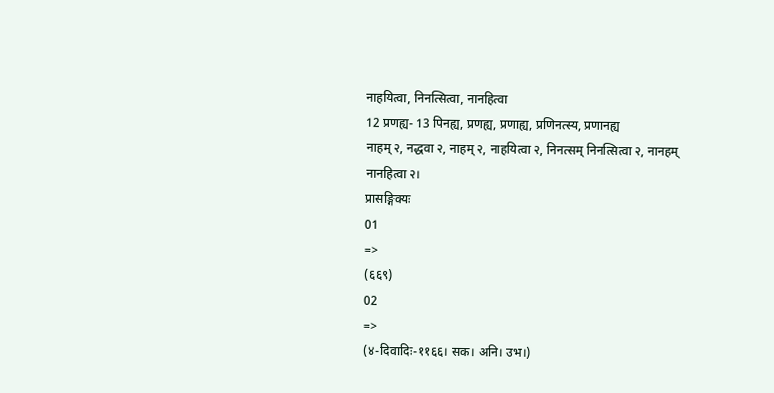नाहयित्वा, निनत्सित्वा, नानहित्वा
12 प्रणह्य- 13 पिनह्य, प्रणह्य, प्रणाह्य, प्रणिनत्स्य, प्रणानह्य
नाहम् २, नद्धवा २, नाहम् २, नाहयित्वा २, निनत्सम् निनत्सित्वा २, नानहम्
नानहित्वा २।
प्रासङ्गिक्यः
01
=>
(६६९)
02
=>
(४-दिवादिः-११६६। सक। अनि। उभ।)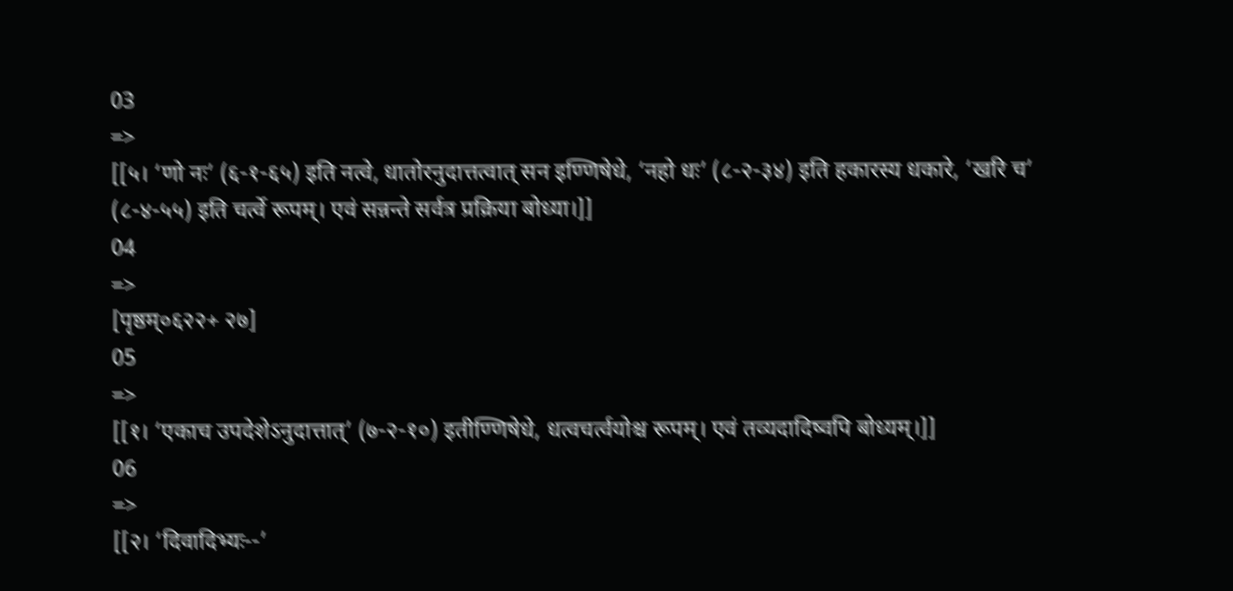03
=>
[[५। ‘णो नः’ (६-१-६५) इति नत्वे, धातोरनुदात्तत्वात् सन इण्णिषेधे, ‘नहो धः’ (८-२-३४) इति हकारस्य धकारे, ‘खरि च’ (८-४-५५) इति चर्त्वे रूपम्। एवं सन्नन्ते सर्वत्र प्रक्रिया बोध्या।]]
04
=>
[पृष्ठम्०६२२+ २७]
05
=>
[[१। ‘एकाच उपदेशेऽनुदात्तात्’ (७-२-१०) इतीण्णिषेधे, धत्वचर्त्वयोश्च रूपम्। एवं तव्यदादिष्वपि बोध्यम्।]]
06
=>
[[२। ‘दिवादिभ्यः--’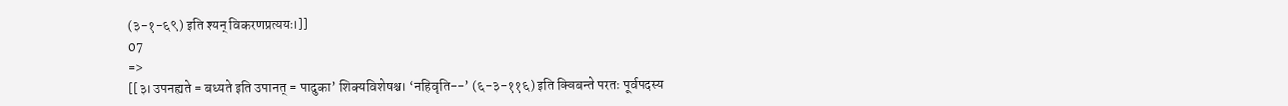(३-१-६९) इति श्यन् विकरणप्रत्ययः।]]
07
=>
[[३। उपनह्यते = बध्यते इति उपानत् = पादुका’ शिक्यविशेषश्च। ‘नहिवृति--’ (६-३-११६) इति क्विबन्ते परतः पूर्वपदस्य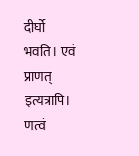दीर्घो भवति। एवं प्राणत् इत्यत्रापि। णत्वं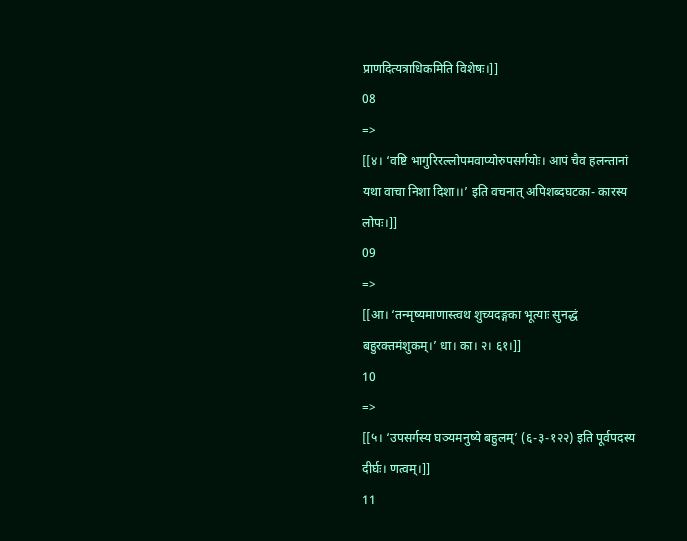प्राणदित्यत्राधिकमिति विशेषः।]]
08
=>
[[४। ‘वष्टि भागुरिरल्लोपमवाप्योरुपसर्गयोः। आपं चैव हलन्तानां यथा वाचा निशा दिशा।।’ इति वचनात् अपिशब्दघटका- कारस्य लोपः।]]
09
=>
[[आ। ‘तन्मृष्यमाणास्त्वथ शुच्यदङ्गका भूत्याः सुनद्धं बहुरक्तमंशुकम्।’ धा। का। २। ६१।]]
10
=>
[[५। ‘उपसर्गस्य घञ्यमनुष्ये बहुलम्’ (६-३-१२२) इति पूर्वपदस्य दीर्घः। णत्वम्।]]
11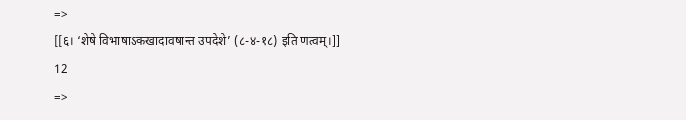=>
[[६। ‘शेषे विभाषाऽकखादावषान्त उपदेशे’ (८-४-१८) इति णत्वम्।]]
12
=>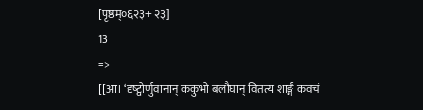[पृष्ठम्०६२३+ २३]
13
=>
[[आ। ‘दृष्ट्वोर्णुवानान् ककुभो बलौघान् वितत्य शार्ङ्गं कवचं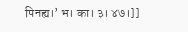पिनह्य।’ भ। का। ३। ४७।]]